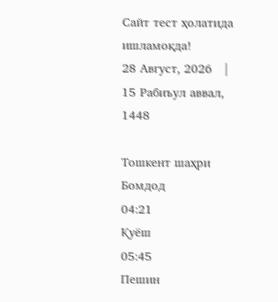Сайт тест ҳолатида ишламоқда!
28 Август, 2026   |   15 Рабиъул аввал, 1448

Тошкент шаҳри
Бомдод
04:21
Қуёш
05:45
Пешин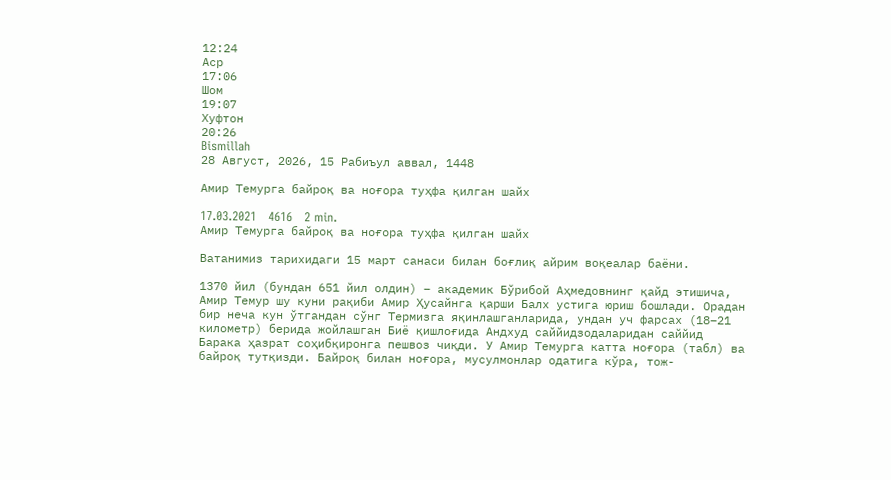12:24
Аср
17:06
Шом
19:07
Хуфтон
20:26
Bismillah
28 Август, 2026, 15 Рабиъул аввал, 1448

Амир Темурга байроқ ва ноғора туҳфа қилган шайх

17.03.2021   4616   2 min.
Амир Темурга байроқ ва ноғора туҳфа қилган шайх

Ватанимиз тарихидаги 15 март санаси билан боғлиқ айрим воқеалар баёни.

1370 йил (бундан 651 йил олдин) – академик Бўрибой Аҳмедовнинг қайд этишича, Амир Темур шу куни рақиби Амир Ҳусайнга қарши Балх устига юриш бошлади. Орадан бир неча кун ўтгандан сўнг Термизга яқинлашганларида, ундан уч фарсах (18–21 километр) берида жойлашган Биё қишлоғида Андхуд саййидзодаларидан саййид Барака ҳазрат соҳибқиронга пешвоз чиқди. У Амир Темурга катта ноғора (табл) ва байроқ тутқизди. Байроқ билан ноғора, мусулмонлар одатига кўра, тож-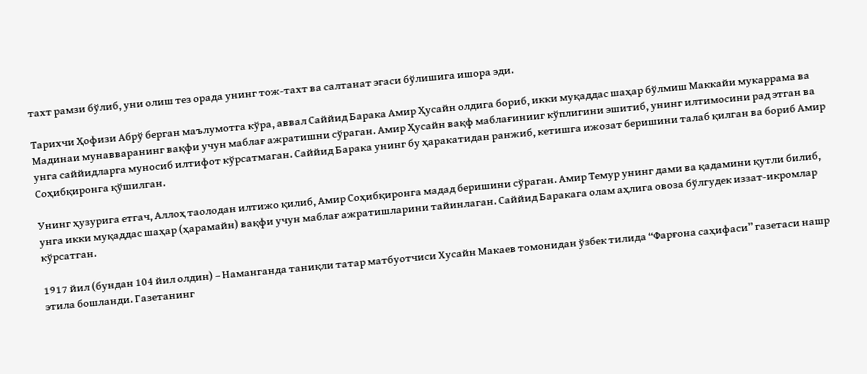тахт рамзи бўлиб, уни олиш тез орада унинг тож-тахт ва салтанат эгаси бўлишига ишора эди.

Тарихчи Ҳофизи Абрў берган маълумотга кўра, аввал Саййид Барака Амир Ҳусайн олдига бориб, икки муқаддас шаҳар бўлмиш Маккайи мукаррама ва Мадинаи мунавваранинг вақфи учун маблағ ажратишни сўраган. Амир Ҳусайн вақф маблағинииг кўплигини эшитиб, унинг илтимосини рад этган ва унга саййидларга муносиб илтифот кўрсатмаган. Саййид Барака унинг бу ҳаракатидан ранжиб, кетишга ижозат беришини талаб қилган ва бориб Амир Соҳибқиронга қўшилган.

Унинг ҳузурига етгач, Аллоҳ таолодан илтижо қилиб, Амир Соҳибқиронга мадад беришини сўраган. Амир Темур унинг дами ва қадамини қутли билиб, унга икки муқаддас шаҳар (ҳарамайн) вақфи учун маблағ ажратишларини тайинлаган. Саййид Баракага олам аҳлига овоза бўлгудек иззат-икромлар кўрсатган.

1917 йил (бундан 104 йил олдин) – Наманганда таниқли татар матбуотчиси Хусайн Макаев томонидан ўзбек тилида “Фарғона саҳифаси” газетаси нашр этила бошланди. Газетанинг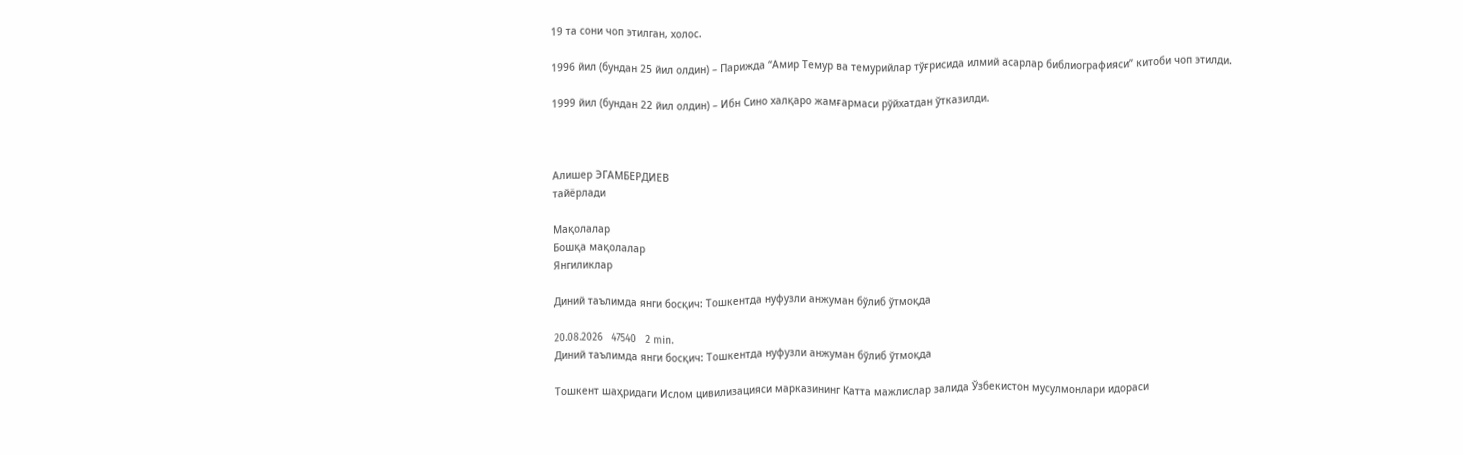19 та сони чоп этилган, холос.

1996 йил (бундан 25 йил олдин) – Парижда “Амир Темур ва темурийлар тўғрисида илмий асарлар библиографияси” китоби чоп этилди.

1999 йил (бундан 22 йил олдин) – Ибн Сино халқаро жамғармаси рўйхатдан ўтказилди.



Алишер ЭГАМБЕРДИЕВ
тайёрлади

Мақолалар
Бошқа мақолалар
Янгиликлар

Диний таълимда янги босқич: Тошкентда нуфузли анжуман бўлиб ўтмоқда

20.08.2026   47540   2 min.
Диний таълимда янги босқич: Тошкентда нуфузли анжуман бўлиб ўтмоқда

Тошкент шаҳридаги Ислом цивилизацияси марказининг Катта мажлислар залида Ўзбекистон мусулмонлари идораси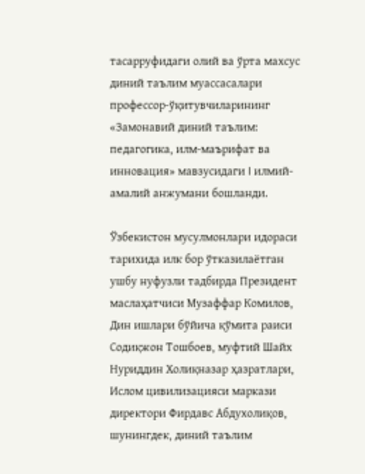тасарруфидаги олий ва ўрта махсус диний таълим муассасалари профессор-ўқитувчиларининг «Замонавий диний таълим: педагогика, илм-маърифат ва инновация» мавзусидаги I илмий-амалий анжумани бошланди.

Ўзбекистон мусулмонлари идораси тарихида илк бор ўтказилаётган ушбу нуфузли тадбирда Президент маслаҳатчиси Музаффар Комилов, Дин ишлари бўйича қўмита раиси Содиқжон Тошбоев, муфтий Шайх Нуриддин Холиқназар ҳазратлари, Ислом цивилизацияси маркази директори Фирдавс Абдухолиқов, шунингдек, диний таълим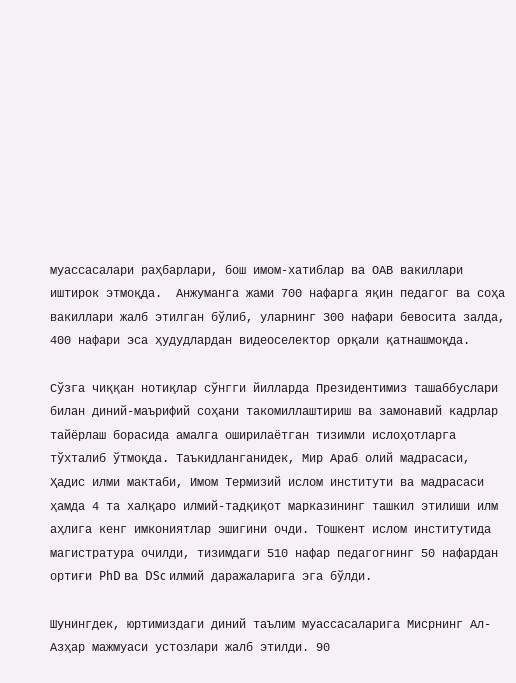муассасалари раҳбарлари, бош имом-хатиблар ва ОАВ вакиллари иштирок этмоқда.  Анжуманга жами 700 нафарга яқин педагог ва соҳа вакиллари жалб этилган бўлиб, уларнинг 300 нафари бевосита залда, 400 нафари эса ҳудудлардан видеоселектор орқали қатнашмоқда.

Сўзга чиққан нотиқлар сўнгги йилларда Президентимиз ташаббуслари билан диний-маърифий соҳани такомиллаштириш ва замонавий кадрлар тайёрлаш борасида амалга оширилаётган тизимли ислоҳотларга тўхталиб ўтмоқда. Таъкидланганидек, Мир Араб олий мадрасаси, Ҳадис илми мактаби, Имом Термизий ислом институти ва мадрасаси ҳамда 4 та халқаро илмий-тадқиқот марказининг ташкил этилиши илм аҳлига кенг имкониятлар эшигини очди. Тошкент ислом институтида магистратура очилди, тизимдаги 510 нафар педагогнинг 50 нафардан ортиғи PhD ва DSc илмий даражаларига эга бўлди.

Шунингдек, юртимиздаги диний таълим муассасаларига Мисрнинг Ал-Азҳар мажмуаси устозлари жалб этилди. 90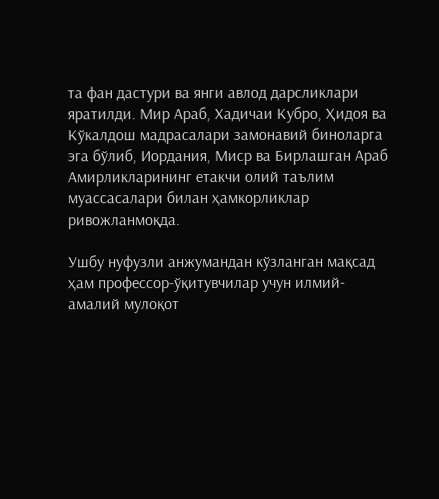та фан дастури ва янги авлод дарсликлари яратилди. Мир Араб, Хадичаи Кубро, Ҳидоя ва Кўкалдош мадрасалари замонавий биноларга эга бўлиб, Иордания, Миср ва Бирлашган Араб Амирликларининг етакчи олий таълим муассасалари билан ҳамкорликлар ривожланмоқда.

Ушбу нуфузли анжумандан кўзланган мақсад ҳам профессор-ўқитувчилар учун илмий-амалий мулоқот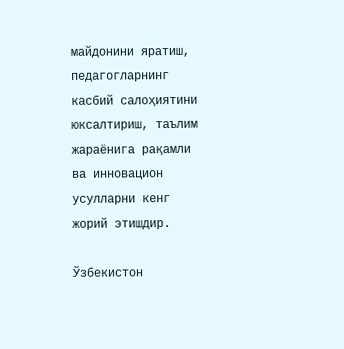майдонини яратиш, педагогларнинг касбий салоҳиятини юксалтириш, таълим жараёнига рақамли ва инновацион усулларни кенг жорий этишдир.

Ўзбекистон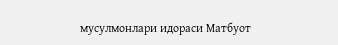мусулмонлари идораси Матбуот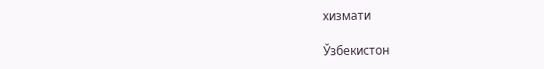хизмати

Ўзбекистон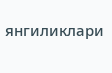янгиликлари